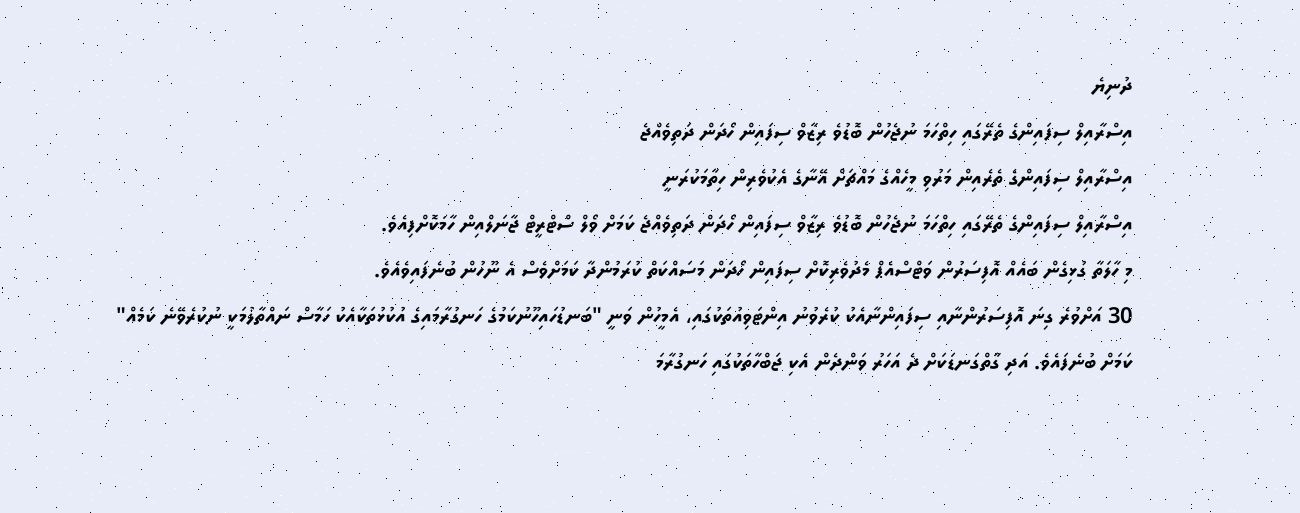ދުނިޔެ
އިސްރާއިލް ސިފައިންގެ ތެރޭގައި ހިތްހަމަ ނުޖެހުން ބޮޑުވެ ރިޒާވް ސިފައިން ހޯދަން ދަތިވެއްޖެ
އިސްރާއިލް ސިފައިންގެ ތެރެއިން މަރުވި މީހެއްގެ މައްޗަށް އޭނާގެ އެކުވެރިން ހިތާމަކުރަނީ
އިސްރާއިލް ސިފައިންގެ ތެރޭގައި ހިތްހަމަ ނުޖެހުން ބޮޑުވެ ރިޒާވް ސިފައިން ހޯދަން ދަތިވެއްޖެ ކަމަށް ވޯލް ސްޓްރީޓް ޖާނަލްއިން ހާމަކޮށްފިއެވެ.
މި ހާލަތާ ގުޅިގެން ބައެއް އޮފިސަރުން ވަޓްސްއެޕް މެދުވެރިކޮށް ސިފައިން ހޯދަން މަސައްކަތް ކުރަމުންދާ ކަމަށްވެސް އެ ނޫހުން ބުނެފައިވެއެވެ.
30 އަށްވުރެ ގިނަ އޮފިސަރުންނާއި ސިފައިންނާއެކު ކުރެވުނު އިންޓަވިއުތަކުގައި، އެމީހުން ވަނީ "ބަނޑުހައިހޫނުކަމުގެ ހަނގުރާމައިގެ އުކުޅުތަކާއެކު ހަމާސް ނައްތާލުމަކީ ނުކުރެވޭނެ ކަމެއް" ކަމަށް ބުނެފައެވެ. އަދި ގާތްގަނޑަކަށް ދެ އަހަރު ވަންދެން އެކި ޖަބްހާތަކުގައި ހަނގުރާމަ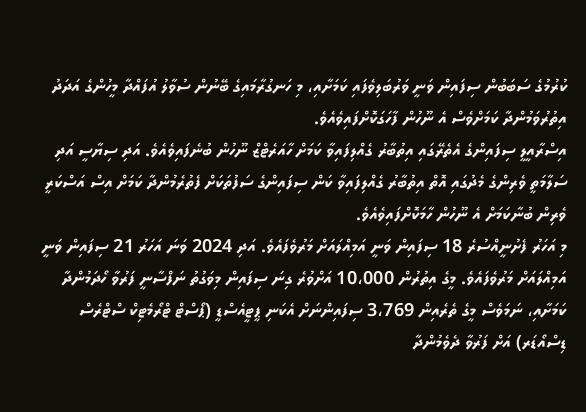ކުރުމުގެ ސަބަބުން ސިފައިން ވަނީ ވަރުބަލިވެފައި ކަމަށާއި، މި ހަނގުރާމައިގެ ބޭނުން ސުވާލު އުފައްދާ މީހުންގެ އަދަދު އިތުރުވަމުންދާ ކަމަށްވެސް އެ ނޫހުން ފާހަގަކޮށްފައިވެއެވެ.
އިސްރާއީލީ ސިފައިންގެ އެތެރޭގައި އިތުބާރު ގެއްލިފައިވާ ކަމަށް ހާއަރެޓްޒް ނޫހުން ބުނެފައިވެއެވެ. އަދި ސިޔާސީ އަދި ސަލާމަތީ ވެރިންގެ މެދުގައި އޮތް އިތުބާރު ގެއްލިފައިވާ ކަން ސިފައިންގެ ސަފުތަކަށް ފެތުރެމުންދާ ކަމަށް އިސް އަސްކަރީ ވެރިން ބުނާކަމަށް އެ ނޫހުން ހާމަކޮށްފައިވެއެވެ.
މި އަހަރު ފެށުނީއްސުރެ 18 ސިފައިން ވަނީ އަމިއްލައަށް މަރުވެފައެވެ. އަދި 2024 ވަނަ އަހަރު 21 ސިފައިން ވަނީ އަމިއްލައަށް މަރުވެފައެވެ. މީގެ އިތުރުން 10،000 އަށްވުރެ ގިނަ ސިފައިން މިވަގުތު ނަފްސާނީ ފަރުވާ ހޯދަމުންދާ ކަމަށާއި، ނަމަވެސް މީގެ ތެރެއިން 3،769 ސިފައިންނަށް އެކަނި ޕީޓީއެސްޑީ (ޕޯސްޓް ޓްރޯމެޓިކް ސްޓްރެސް ޑިސްއޯޑަރ) އަށް ފަރުވާ ދެވެމުންދާ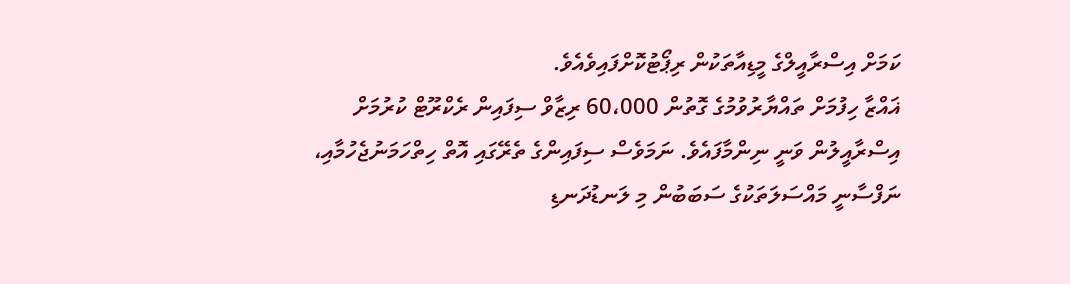ކަމަށް އިސްރާއީލްގެ މީޑިއާތަކުން ރިޕޯޓުކޮށްފައިވެއެވެ.
ޣައްޒާ ހިފުމަށް ތައްޔާރުވުމުގެ ގޮތުން 60،000 ރިޒާވް ސިފައިން ރެކްރޫޓް ކުރުމަށް އިސްރާއީލުން ވަނީ ނިންމާފައެވެ. ނަމަވެސް ސިފައިންގެ ތެރޭގައި އޮތް ހިތްހަމަނުޖެހުމާއި، ނަފްސާނީ މައްސަލަތަކުގެ ސަބަބުން މި ލަނޑުދަނޑި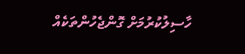ހާސިލުކުރުމަށް ގޮންޖެހުންތަކެއް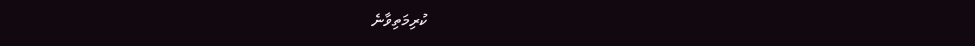ކުރިމަތިވާނެ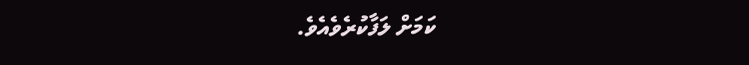ކަމަށް ލަފާކުރެވެއެވެ.